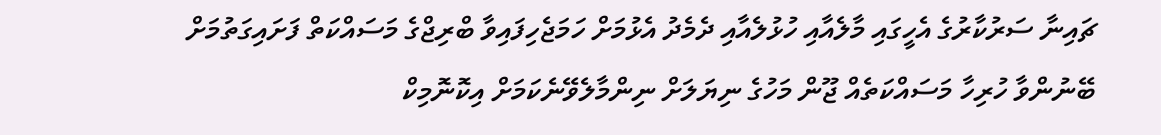ޗައިނާ ސަރުކާރުގެ އެހީގައި މާލެއާއި ހުޅުލެއާއި ދެމެދު އެޅުމަށް ހަމަޖެހިފައިވާ ބްރިޖްގެ މަސައްކަތް ފަށައިގަތުމަށް ބޭނުންވާ ހުރިހާ މަސައްކަތެއް ޖޫން މަހުގެ ނިޔަލަށް ނިންމާލެވޭނެކަމަށް އިކޮނޮމިކް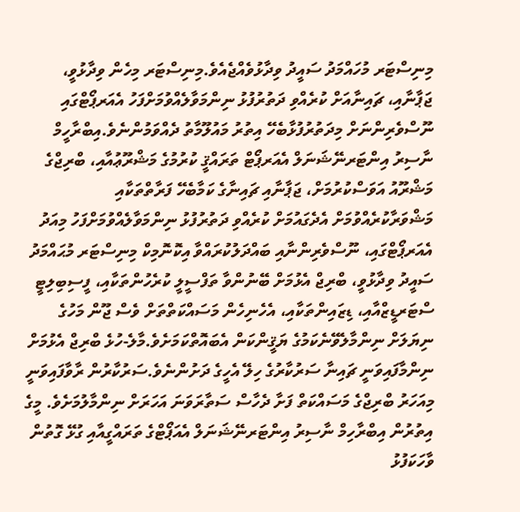މިނިސްޓަރ މުހައްމަދު ސައީދު ވިދާޅުވެއްޖެއެވެ.މިނިސްޓަރ މިހެން ވިދާޅުވީ، ޖަޕާނާއި، ޗައިނާއަށް ކުރެއްވި ދަތުރުފުޅު ނިންމަވާލެއްވުމަށްފަހު އެއަރޕޯޓްގައި ނޫސްވެރިންނަށް މިދަތުރުފުޅާބެހޭ އިތުރު މައުލޫމާތު ދެއްވަމުންނެވެ.އިބްރާހީމް ނާސިރު އިންޓަރނޭޝަނަލް އެއަރޕޯޓް ތަރައްޤީ ކުރުމުގެ މަޝްރޫޢުއާއި، ބްރިޖްގެ މަޝްރޫއު އަވަސްކުރުމަށް، ޖަޕާނާއި ޗައިނާގެ ކަމާބެހޭ ފަރާތްތަކާއި މަޝްވަރާކުރެއްވުމަށް އެދެގައުމަށް ކުރެއްވި ދަތުރުފުޅު ނިންމަވާލެއްވުމަށްފަހު މިއަދު އެއަރޕޯޓްގައި، ނޫސްވެރިންނާއި ބައްދަލުކުރައްވާ އިކޮނޮމިކް މިނިސްޓަރ މުޙައްމަދު ސައީދު ވިދާޅުވީ، ބްރިޖް އެޅުމަށް ބޭނުންވާ ތަފްސީލީ ކުރެހުންތަކާއި، ފީސިބިލިޓީ ސްޓަރޑީޒްއާއި، ޑިޒައިންތަކާއި، އެހެނިހެން މަސައްކަތްތަށް ވެސް ޖޫން މަހުގެ ނިޔަލަށް ނިންމާލެވޭނެކަމުގެ ޔަޤީންކަން އެބައޮތްކަމަށެވެ.މާލެ-ހުޅެ ބްރިޖް އެޅުމަށް ނިންމާފައިވަނީ ޗައިނާ ސަރުކާރުގެ ހިލޭ އެހީގެ ދަށުންނެވެ.ސަރުކާރުން ރާވާފައިވަނީ މިއަހަރު ބްރިޖްގެ މަސައްކަތް ފަށާ ދެހާސް ސަތާރަވަނަ އަހަރަށް ނިންމާލުމަށެވެ. މީގެ އިތުރުން އިބްރާހިމް ނާސިރު އިންޓަރނޭޝަނަލް އެއަޕޯޓްގެ ތަރައްގީއާއި ގުޅޭ ގޮތުން ވާހަކަފުޅު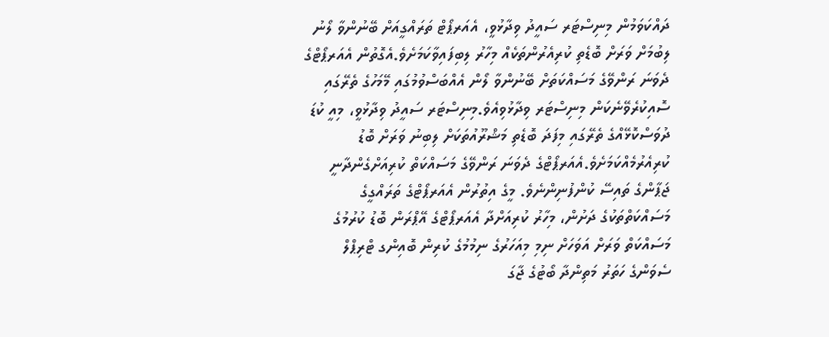ދައްކަވަމުން މިނިސްޓަރ ސައީދު ވިދާޅުވީ، އެއަރޕޯޓް ތަރައްގީއަށް ބޭނުންވާ ލޯނު ލިބުމަށް ވަރަށް ބޮޑެތި ކުރިއެރުންތަކެއް މިހާރު ލިބިފައިވާކަމަށެވެ.އެގޮތުން އެއަރޕޯޓްގެ ދެވަނަ ރަންވޭގެ މަސައްކަތަށް ބޭނުންވާ ލޯން އެއްބަސްވުމުގައި މޭމަހުގެ ތެރޭގައި ސޮއިކުރެވޭނެކަން މިނިސްޓަރ ވިދާޅުވިއެވެ.މިނިސްޓަރ ސައީދު ވިދާޅުވީ، މިއީ ކުޑަ ދުވަސްކޮޅޭއްގެ ތެރޭގައި މިފަދަ ބޮޑެތި މަޝްރޫއުތަކަށް ލިބިނު ވަރަށް ބޮޑު ކުރިއެރުމެއްކަމަށެވެ.އެއަރޕޯޓްގެ ދެވަނަ ރަންވޭގެ މަސައްކަތް ކުރިއަށްގެންދާނީ ޖަޕާންގެ ތައިސޭ ކުންފުނިންނެވެ. މީގެ އިތުރުން އެއަރޕޯޓްގެ ތަރައްގީގެ މަސައްކަތްތަކުގެ ދަށުން، މިހާރު ކުރިއަށްދާ އެއަރޕޯޓްގެ އޭޕްރަން ބޮޑު ކުރުމުގެ މަސައްކަތް ވަރަށް އަވަހަށް ނިމި މިއަހަރުގެ ނިމުމުގެ ކުރިން ބޮއިންގ ޓްރިޕްލް ސެވަންގެ ހަތަރު މަތިންދާ ބޯޓުގެ ޖާގަ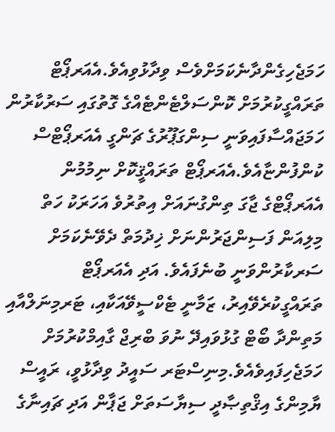ހަމަޖެހިގެންދާނެކަމަށްވެސް ވިދާޅުވިއެވެ.އެއަރޕޯޓް ތަރައްގީކުރުމަށް ކޮންސަލްޓެންޓެއްގެ ގޮތުގައި ސަރުކާރުން ހަމަޖައްސާފައިވަނީ ސިންގަޕޫރުގެ ޗަންގީ އެއަރޕޯޓްސް ކުންފުންޏާއެވެ.އެއަރޕޯޓް ތަރައްޤީކޮށް ނިމުމުން އެއަރޕޯޓްގެ ޖާގަ ތިންގުނައަށް އިތުރުވެ އަހަރަކު ހަތް މިލިއަން ފަސިންޖަރުންނަށް ޚިދުމަތް ދެވޭނެކަމަށް ސަރކާރުންވަނީ ބުނެފައެވެ. އަދި އެއަރޕޯޓް ތަރައްގީކުރެވޭއިރު، ޒަމާނީ ޓެކްސީވޭއަކާއި، ޓަރމިނަލްއާއި މަތިންދާ ބޯޓް ގުޅުވައިދޭ ނުވަ ބްރިޖް ގާއިމްކުރުމަށް ހަމަޖެހިފައިވެއެވެ.މިނިސްޓަރ ސައީދު ވިދާޅުވީ، ރައީސް ޔާމިންގެ އިޤްތިޞާދީ ސިޔާސަތަށް ޖަޕާން އަދި ޗައިނާގެ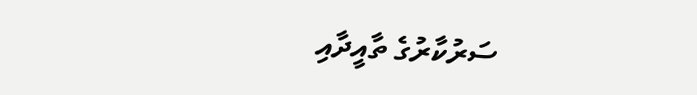ސަރުކާރުގެ ތާއީދާއި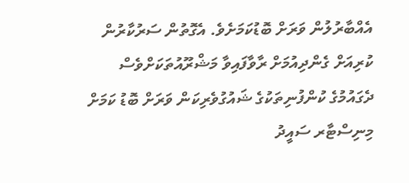އެއްބާރުލުން ވަރަށް ބޮޑުކަމަށެވެ. އެގޮތުން ސަރުކާރުން ކުރިއަށް ގެންދިއުމަށް ރާވާފައިވާ މަޝްރޫއުތަކަށްވެސް ދެގައުމުގެ ކުންފުނިތަކުގެ ޝައުގުވެރިކަން ވަރަށް ބޮޑު ކަމަށް މިނިސްޓާރ ސައީދު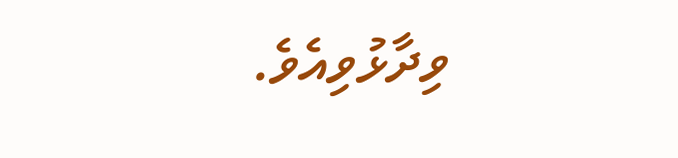ވިދާޅުވިއެވެ.